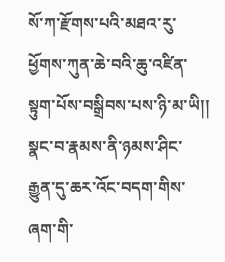སོ་ཀ་རྫོགས་པའི་མཐའ་རུ་ཕྱོགས་ཀུན་ཆེ་བའི་ཆུ་འཛིན་སྟུག་པོས་བསྒྲིབས་པས་ཉི་མ་ཡི།།
སྣང་བ་རྣམས་ནི་ཉམས་ཤིང་རྒྱུན་དུ་ཆར་འོང་བདག་གིས་ཞག་གི་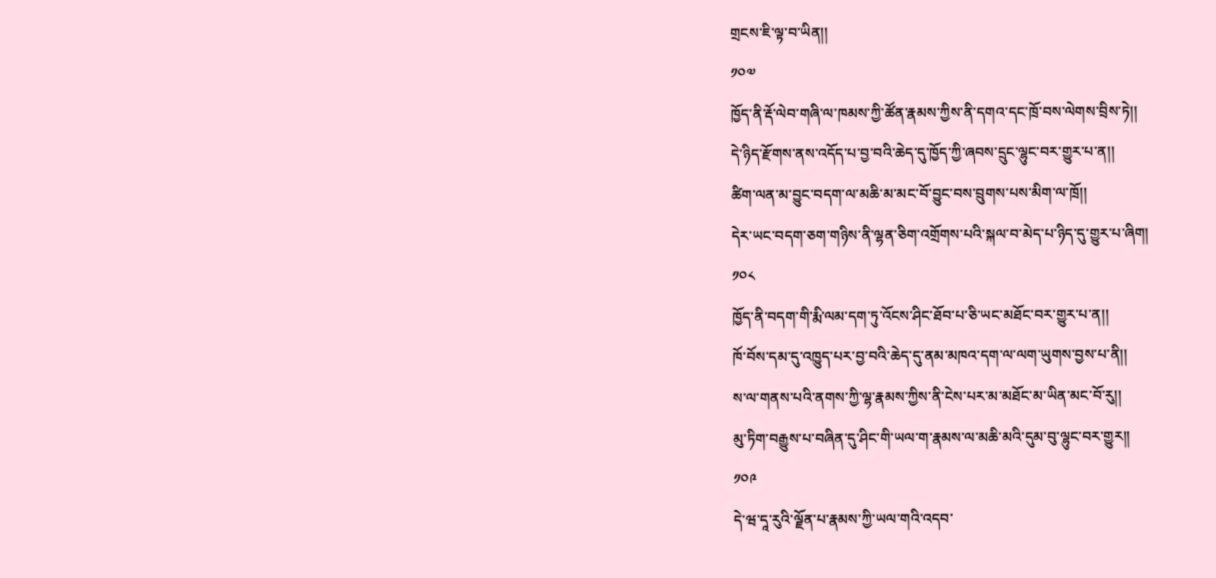གྲངས་ཇི་ལྟ་བ་ཡིན།།
༡༠༧
ཁྱོད་ནི་རྡོ་ལེབ་གཞི་ལ་ཁམས་ཀྱི་ཚོན་རྣམས་ཀྱིས་ནི་དགའ་དང་ཁྲོ་བས་ལེགས་བྲིས་ཏེ།།
དེ་ཉིད་རྫོགས་ནས་འདོད་པ་བྱ་བའི་ཆེད་དུ་ཁྱོད་ཀྱི་ཞབས་དྲུང་ལྷུང་བར་གྱུར་པ་ན།།
ཚིག་ལན་མ་བྱུང་བདག་ལ་མཆི་མ་མང་བོ་བྱུང་བས་བྲུགས་པས་མིག་ལ་ཁྲོ།།
དེར་ཡང་བདག་ཅག་གཉིས་ནི་ལྷན་ཅིག་འགྲོགས་པའི་སྐལ་བ་མེད་པ་ཉིད་དུ་གྱུར་པ་ཞིག།
༡༠༨
ཁྱོད་ནི་བདག་གི་རྨི་ལམ་དག་ཏུ་འོངས་ཤིང་ཐོབ་པ་ཅི་ཡང་མཐོང་བར་གྱུར་པ་ན།།
ཁོ་བོས་དམ་དུ་འཁྱུད་པར་བྱ་བའི་ཆེད་དུ་ནམ་མཁའ་དག་ལ་ལག་ཡུགས་བྱས་པ་ནི།།
ས་ལ་གནས་པའི་ནགས་ཀྱི་ལྷ་རྣམས་ཀྱིས་ནི་ངེས་པར་མ་མཐོང་མ་ཡིན་མང་བོ་རུ།།
མུ་ཏིག་བརྒྱུས་པ་བཞིན་དུ་ཤིང་གི་ཡལ་ག་རྣམས་ལ་མཆི་མའི་དུམ་བུ་ལྷུང་བར་གྱུར།།
༡༠༩
དེ་ཝ་དཱ་རུའི་ལྗོན་པ་རྣམས་ཀྱི་ཡལ་གའི་འདབ་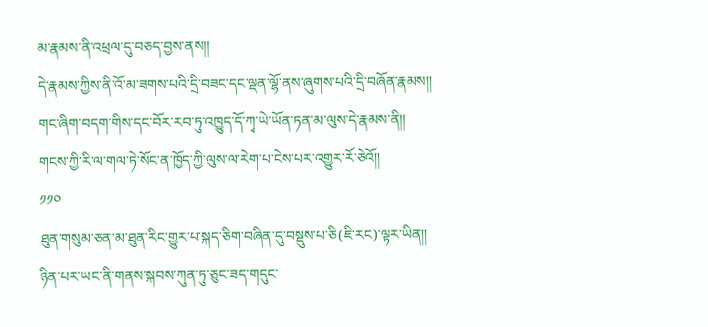མ་རྣམས་ནི་འཕྲལ་དུ་བཅད་བྱས་ནས།།
དེ་རྣམས་ཀྱིས་ནི་འོ་མ་ཟགས་པའི་དྲི་བཟང་དང་ལྡན་ལྷོ་ནས་ཞུགས་པའི་དྲི་བཞོན་རྣམས།།
གང་ཞིག་བདག་གིས་དང་བོར་རབ་ཏུ་འཁྱུད་དོ་ཀྭ་ཡེ་ཡོན་ཏན་མ་ལུས་དེ་རྣམས་ནི།།
གངས་ཀྱི་རི་ལ་གལ་ཏེ་སོང་ན་ཁྱོད་ཀྱི་ལུས་ལ་རེག་པ་ངེས་པར་འགྱུར་རོ་ཅེའོ།།
༡༡༠
ཐུན་གསུམ་ཅན་མ་ཐུན་རིང་གྱུར་པ་སྐད་ཅིག་བཞིན་དུ་བསྡུས་པ་ཅི(ཇི་རང)་ལྟར་ཡིན།།
ཉིན་པར་ཡང་ནི་གནས་སྐབས་ཀུན་ཏུ་ཅུང་ཟད་གདུང་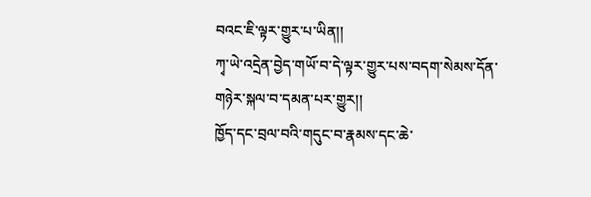བའང་ཇི་ལྟར་གྱུར་པ་ཡིན།།
ཀྭ་ཡེ་འདྲེན་བྱེད་གཡོ་བ་དེ་ལྟར་གྱུར་པས་བདག་སེམས་དོན་གཉེར་སྐལ་བ་དམན་པར་གྱུར།།
ཁྱོད་དང་བྲལ་བའི་གདུང་བ་རྣམས་དང་ཆེ་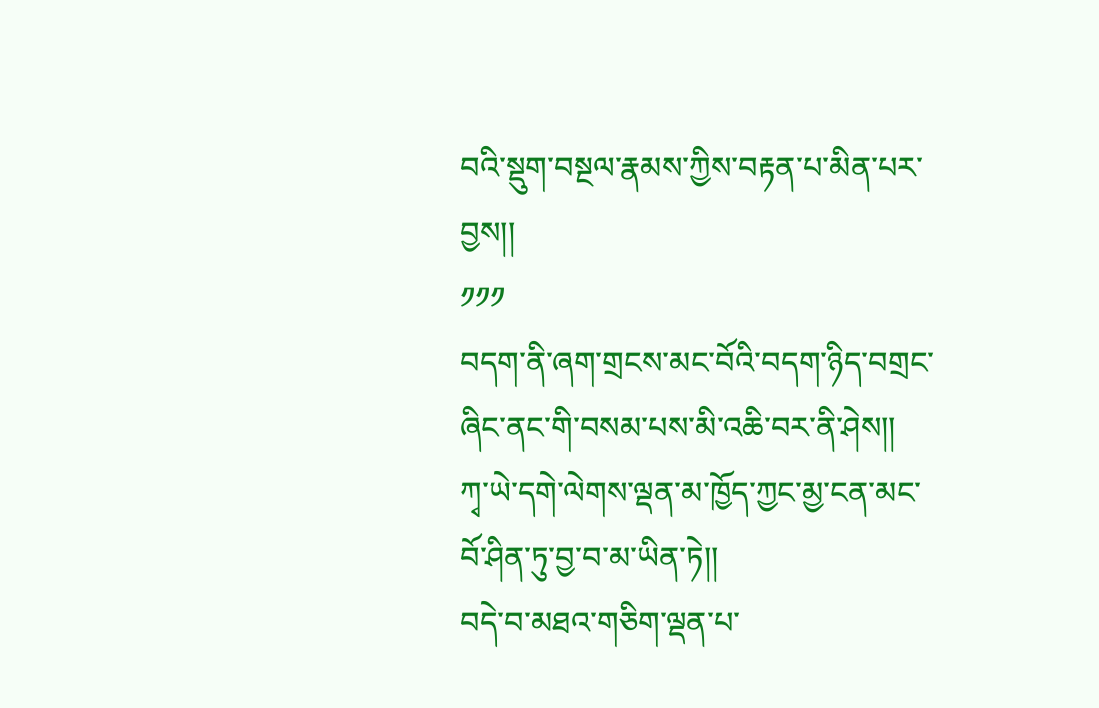བའི་སྡུག་བསྔལ་རྣམས་ཀྱིས་བརྟན་པ་མིན་པར་བྱས།།
༡༡༡
བདག་ནི་ཞག་གྲངས་མང་བོའི་བདག་ཉིད་བགྲང་ཞིང་ནང་གི་བསམ་པས་མི་འཆི་བར་ནི་ཤེས།།
ཀྭ་ཡེ་དགེ་ལེགས་ལྡན་མ་ཁྱོད་ཀྱང་མྱ་ངན་མང་བོ་ཤིན་ཏུ་བྱ་བ་མ་ཡིན་ཏེ།།
བདེ་བ་མཐའ་གཅིག་ལྡན་པ་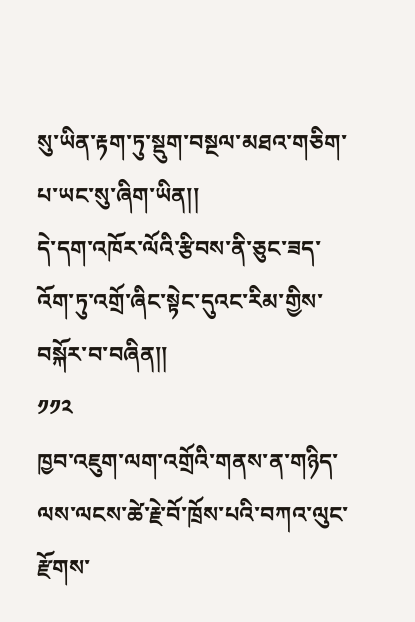སུ་ཡིན་རྟག་ཏུ་སྡུག་བསྔལ་མཐའ་གཅིག་པ་ཡང་སུ་ཞིག་ཡིན།།
དེ་དག་འཁོར་ལོའི་རྩིབས་ནི་ཅུང་ཟད་འོག་ཏུ་འགྲོ་ཞིང་སྟེང་དུའང་རིམ་གྱིས་བསྐོར་བ་བཞིན།།
༡༡༢
ཁྱབ་འཇུག་ལག་འགྲོའི་གནས་ན་གཉིད་ལས་ལངས་ཚེ་རྗེ་བོ་ཁྲོས་པའི་བཀའ་ལུང་རྫོགས་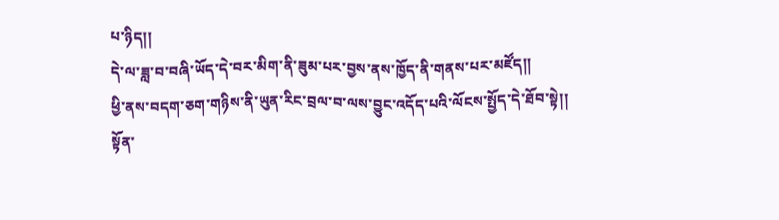པ་ཉིད།།
དེ་ལ་ཟླ་བ་བཞི་ཡོད་དེ་བར་མིག་ནི་ཟུམ་པར་བྱས་ནས་ཁྱོད་ནི་གནས་པར་མཛོད།།
ཕྱི་ནས་བདག་ཅག་གཉིས་ནི་ཡུན་རིང་བྲལ་བ་ལས་བྱུང་འདོད་པའི་ལོངས་སྤྱོད་དེ་ཐོབ་སྟེ།།
སྟོན་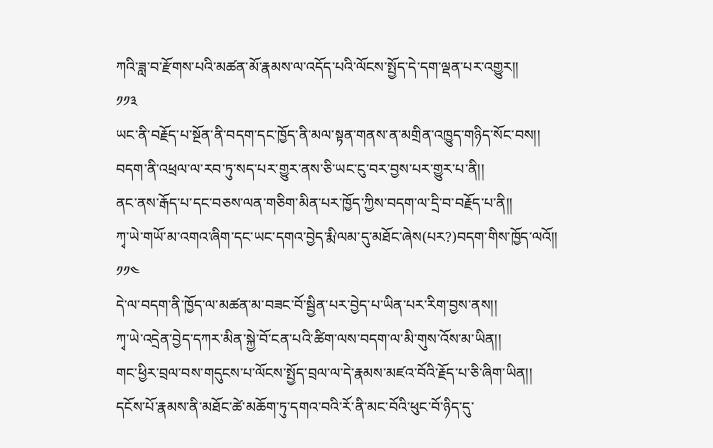ཀའི་ཟླ་བ་རྫོགས་པའི་མཚན་མོ་རྣམས་ལ་འདོད་པའི་ལོངས་སྤྱོད་དེ་དག་ལྡན་པར་འགྱུར།།
༡༡༣
ཡང་ནི་བརྗོད་པ་སྔོན་ནི་བདག་དང་ཁྱོད་ནི་མལ་སྟན་གནས་ན་མགྲིན་འཁྱུད་གཉིད་སོང་བས།།
བདག་ནི་འཕྲལ་ལ་རབ་ཏུ་སད་པར་གྱུར་ནས་ཅི་ཡང་ངུ་བར་བྱས་པར་གྱུར་པ་ནི།།
ནང་ནས་རྒོད་པ་དང་བཅས་ལན་གཅིག་མིན་པར་ཁྱོད་ཀྱིས་བདག་ལ་དྲི་བ་བརྗོད་པ་ནི།།
ཀྭ་ཡེ་གཡོ་མ་འགའ་ཞིག་དང་ཡང་དགའ་བྱེད་རྨི་ལམ་དུ་མཐོང་ཞེས(པར?)བདག་གིས་ཁྱོད་ལའོ།།
༡༡༤
དེ་ལ་བདག་ནི་ཁྱོད་ལ་མཚན་མ་བཟང་བོ་སྦྱིན་པར་བྱེད་པ་ཡིན་པར་རིག་བྱས་ནས།།
ཀྭ་ཡེ་འདྲེན་བྱེད་དཀར་མིན་སྐྱེ་བོ་ངན་པའི་ཚིག་ལས་བདག་ལ་མི་གུས་འོས་མ་ཡིན།།
གང་ཕྱིར་བྲལ་བས་གདུངས་པ་ལོངས་སྤྱོད་བྲལ་ལ་དེ་རྣམས་མཛའ་བོའི་རྗོད་པ་ཅི་ཞིག་ཡིན།།
དངོས་པོ་རྣམས་ནི་མཐོང་ཚེ་མཆོག་ཏུ་དགའ་བའི་རོ་ནི་མང་བོའི་ཕུང་བོ་ཉིད་དུ་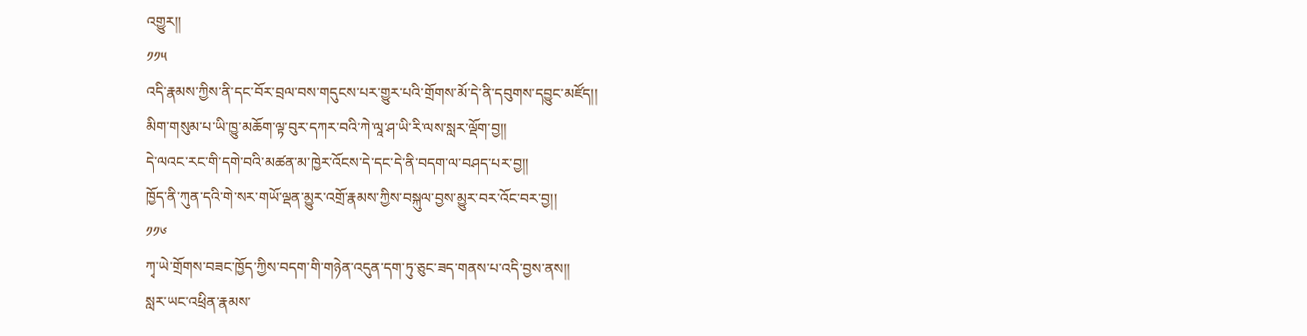འགྱུར།།
༡༡༥
འདི་རྣམས་ཀྱིས་ནི་དང་བོར་བྲལ་བས་གདུངས་པར་གྱུར་པའི་གྲོགས་མོ་དེ་ནི་དབུགས་དབྱུང་མཛོད།།
མིག་གསུམ་པ་ཡི་ཁྱུ་མཆོག་ལྟ་བུར་དཀར་བའི་ཀེ་ལཱ་ཤ་ཡི་རི་ལས་སླར་ལྡོག་བྱ།།
དེ་ལའང་རང་གི་དགེ་བའི་མཚན་མ་ཁྱེར་འོངས་དེ་དང་དེ་ནི་བདག་ལ་བཤད་པར་བྱ།།
ཁྱོད་ནི་ཀུན་དའི་གེ་སར་གཡོ་ལྡན་མྱུར་འགྲོ་རྣམས་ཀྱིས་བསྐུལ་བྱས་མྱུར་བར་འོང་བར་བྱ།།
༡༡༦
ཀྭ་ཡེ་གྲོགས་བཟང་ཁྱོད་ཀྱིས་བདག་གི་གཉེན་འདུན་དག་ཏུ་ཅུང་ཟད་གནས་པ་འདི་བྱས་ནས།།
སླར་ཡང་འཕྲིན་རྣམས་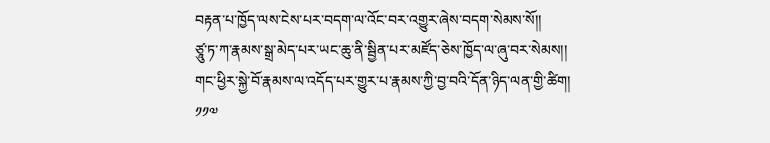བརྟན་པ་ཁྱོད་ལས་ངེས་པར་བདག་ལ་འོང་བར་འགྱུར་ཞེས་བདག་སེམས་སོ།།
ཙཱུ་ཏ་ཀ་རྣམས་སྒྲ་མེད་པར་ཡང་ཆུ་ནི་སྦྱིན་པར་མཛོད་ཅེས་ཁྱོད་ལ་ཞུ་བར་སེམས།།
གང་ཕྱིར་སྐྱེ་བོ་རྣམས་ལ་འདོད་པར་གྱུར་པ་རྣམས་ཀྱི་བྱ་བའི་དོན་ཉིད་ལན་གྱི་ཚིག།
༡༡༧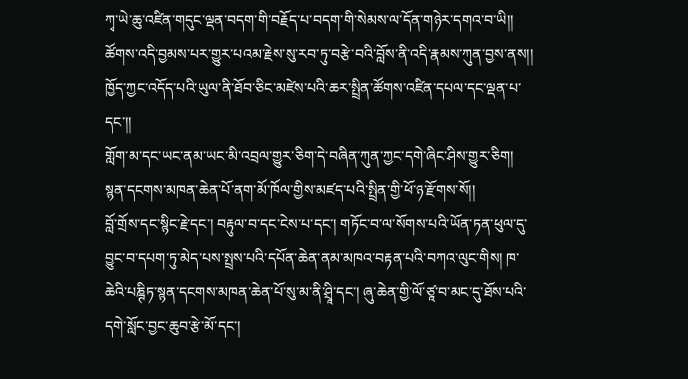ཀྭ་ཡེ་ཆུ་འཛིན་གདུང་ལྡན་བདག་གི་བརྗོད་པ་བདག་གི་སེམས་ལ་དོན་གཉེར་དགའ་བ་ཡི།།
ཚོགས་འདི་བྱམས་པར་གྱུར་པའམ་རྗེས་སུ་རབ་ཏུ་བརྩེ་བའི་བློས་ནི་འདི་རྣམས་ཀུན་བྱས་ནས།།
ཁྱོད་ཀྱང་འདོད་པའི་ཡུལ་ནི་ཐོབ་ཅིང་མཛེས་པའི་ཆར་སྤྲིན་ཚོགས་འཛིན་དཔལ་དང་ལྡན་པ་དང་།།
གློག་མ་དང་ཡང་ནམ་ཡང་མི་འབྲལ་གྱུར་ཅིག་དེ་བཞིན་ཀུན་ཀྱང་དགེ་ཞིང་ཤིས་གྱུར་ཅིག།
སྙན་དངགས་མཁན་ཆེན་པོ་ནག་མོ་ཁོལ་གྱིས་མཛད་པའི་སྤྲིན་གྱི་ཕོ་ཉ་རྫོགས་སོ།།
བློ་གྲོས་དང་སྙིང་རྗེ་དང་། བརྟུལ་བ་དང་ངེས་པ་དང་། གཏོང་བ་ལ་སོགས་པའི་ཡོན་ཏན་ཕུལ་དུ་བྱུང་བ་དཔག་ཏུ་མེད་པས་སྤྲས་པའི་དཔོན་ཆེན་ནམ་མཁའ་བརྟན་པའི་བཀའ་ལུང་གིས། ཁ་ཆེའི་པཎྚིཏ་སྙན་དངགས་མཁན་ཆེན་པོ་སུ་མ་ནི་ཤྲཱི་དང་། ཞུ་ཆེན་གྱི་ལོ་ཙཱ་བ་མང་དུ་ཐོས་པའི་དགེ་སློང་བྱང་ཆུབ་རྩེ་མོ་དང་།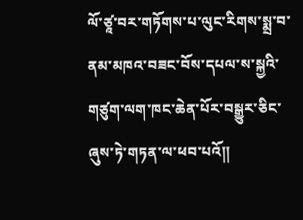ལོ་ཙཱ་བར་གཏོགས་པ་ལུང་རིགས་སྨྲ་བ་ནམ་མཁའ་བཟང་བོས་དཔལ་ས་སྐྱའི་གཙུག་ལག་ཁང་ཆེན་པོར་བསྒྱུར་ཅིང་ཞུས་ཏེ་གཏན་ལ་ཕབ་པའོ།།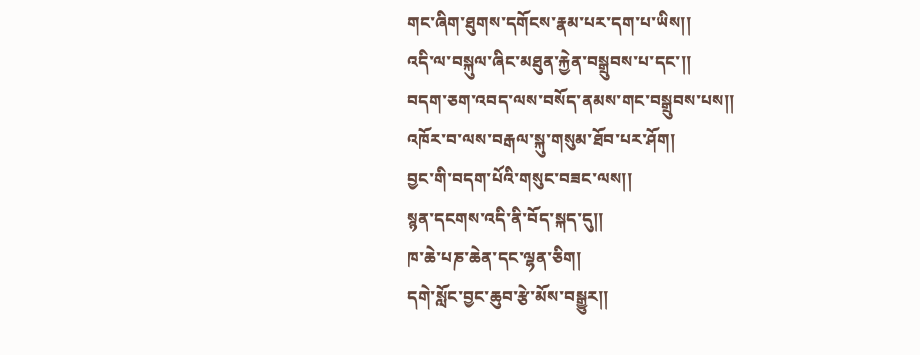གང་ཞིག་ཐུགས་དགོངས་རྣམ་པར་དག་པ་ཡིས།།
འདི་ལ་བསྐུལ་ཞིང་མཐུན་རྐྱེན་བསྒྲུབས་པ་དང་།།
བདག་ཅག་འབད་ལས་བསོད་ནམས་གང་བསྒྲུབས་པས།།
འཁོར་བ་ལས་བརྒལ་སྐུ་གསུམ་ཐོབ་པར་ཤོག།
བྱང་གི་བདག་པོའི་གསུང་བཟང་ལས།།
སྙན་དངགས་འདི་ནི་བོད་སྐད་དུ།།
ཁ་ཆེ་པཎ་ཆེན་དང་ལྷན་ཅིག།
དགེ་སློང་བྱང་ཆུབ་རྩེ་མོས་བསྒྱུར།།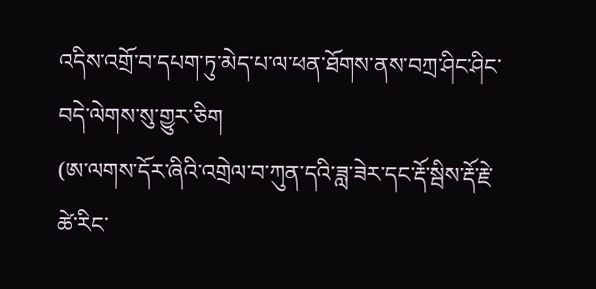འདིས་འགྲོ་བ་དཔག་ཏུ་མེད་པ་ལ་ཕན་ཐོགས་ནས་བཀྲ་ཤིང་ཤིང་བདེ་ལེགས་སུ་གྱུར་ཅིག
(ཨ་ལགས་དོར་ཞིའི་འགྲེལ་བ་ཀུན་དའི་ཟླ་ཟེར་དང་རྡོ་སྦིས་རྡོ་རྗེ་ཚེ་རིང་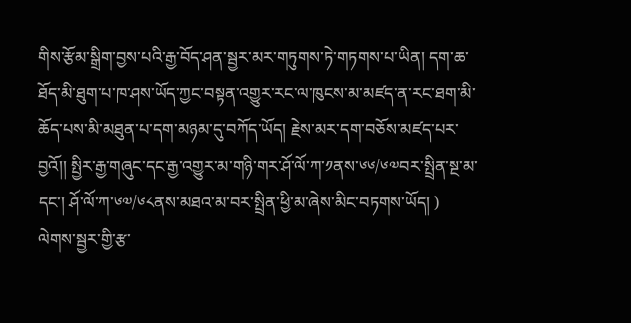གིས་རྩོམ་སྒྲིག་བྱས་པའི་རྒྱ་བོད་ཤན་སྦྱར་མར་གཏུགས་ཏེ་གཏགས་པ་ཡིན། དག་ཆ་ཐོད་མི་ཐུག་པ་ཁ་ཤས་ཡོད་ཀྱང་བསྟན་འགྱུར་རང་ལ་ཁུངས་མ་མཛད་ན་རང་ཐག་མི་ཆོད་པས་མི་མཐུན་པ་དག་མཉམ་དུ་བཀོད་ཡོད། རྗེས་མར་དག་བཅོས་མཛད་པར་བྱའོ།། སྤྱིར་རྒྱ་གཞུང་དང་རྒྱ་འགྱུར་མ་གཉི་གར་ཤོ་ལོ་ཀ་༡ནས་༦༦/༦༧བར་སྤྲིན་སྔ་མ་དང་། ཤོ་ལོ་ཀ་༦༧/༦༨ནས་མཐའ་མ་བར་སྤྲིན་ཕྱི་མ་ཞེས་མིང་བཏགས་ཡོད། )
ལེགས་སྦྱར་གྱི་རྩ་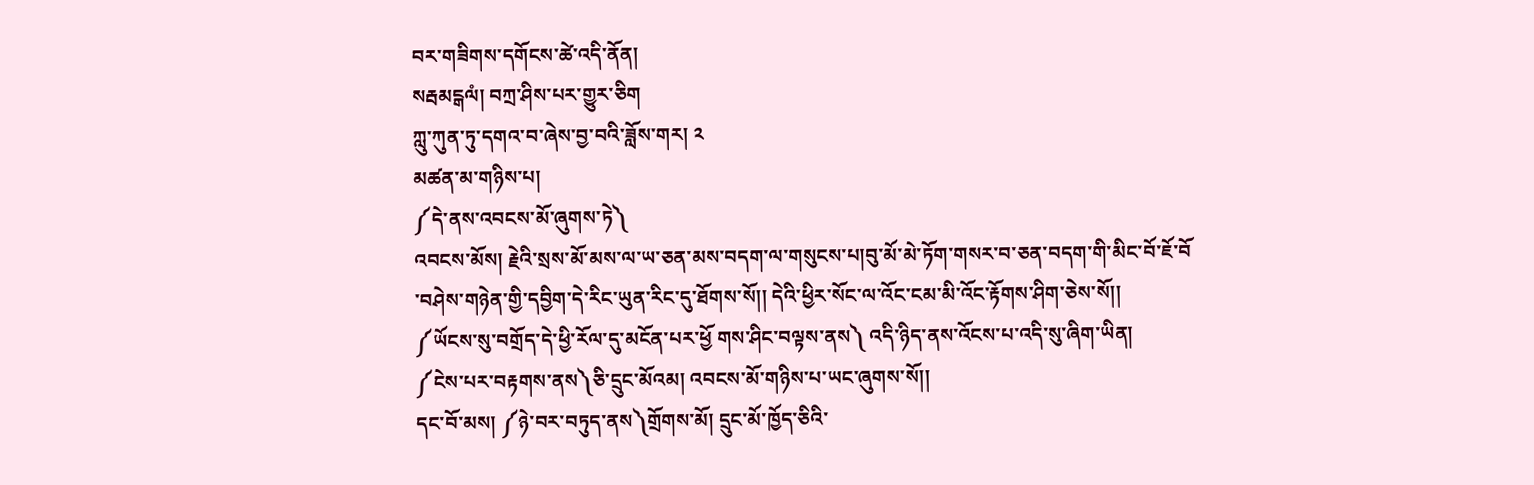བར་གཟིགས་དགོངས་ཚེ་འདི་ནོན།
སརྦམངྒལཾ། བཀྲ་ཤིས་པར་གྱུར་ཅིག
ཀླུ་ཀུན་ཏུ་དགའ་བ་ཞེས་བྱ་བའི་ཟློས་གར། ༢
མཚན་མ་གཉིས་པ།
༼དེ་ནས་འབངས་མོ་ཞུགས་ཏེ༽
འབངས་མོས། རྗེའི་སྲས་མོ་མས་ལ་ཡ་ཅན་མས་བདག་ལ་གསུངས་པ།བུ་མོ་མེ་ཏོག་གསར་བ་ཅན་བདག་གི་མིང་བོ་ཇོ་བོ
་བཤེས་གཉེན་གྱི་དབྱིག་དེ་རིང་ཡུན་རིང་དུ་ཐོགས་སོ།། དེའི་ཕྱིར་སོང་ལ་འོང་ངམ་མི་འོང་རྟོགས་ཤིག་ཅེས་སོ།།
༼ཡོངས་སུ་བགྲོད་དེ་ཕྱི་རོལ་དུ་མངོན་པར་ཕྱོ གས་ཤིང་བལྟས་ནས༽ འདི་ཉིད་ནས་འོངས་པ་འདི་སུ་ཞིག་ཡིན།
༼ངེས་པར་བརྟགས་ནས༽ཅི་དྲུང་མོའམ། འབངས་མོ་གཉིས་པ་ཡང་ཞུགས་སོ།།
དང་བོ་མས། ༼ཉེ་བར་བཏུད་ནས༽གྲོགས་མོ། དྲུང་མོ་ཁྱོད་ཅིའི་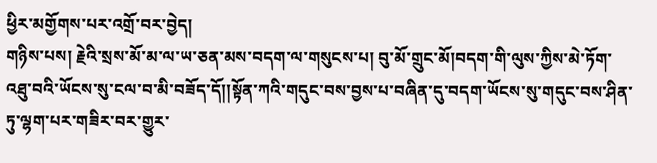ཕྱིར་མགྱོགས་པར་འགྲོ་བར་བྱེད།
གཉིས་པས། རྗེའི་སྲས་མོ་མ་ལ་ཡ་ཅན་མས་བདག་ལ་གསུངས་པ། བུ་མོ་གྲུང་མོ།བདག་གི་ལུས་ཀྱིས་མེ་ཏོག་འཐུ་བའི་ཡོངས་སུ་ངལ་བ་མི་བཟོད་དོ།།སྟོན་ཀའི་གདུང་བས་བྱས་པ་བཞིན་དུ་བདག་ཡོངས་སུ་གདུང་བས་ཤིན་ཏུ་ལྷག་པར་གཟིར་བར་གྱུར་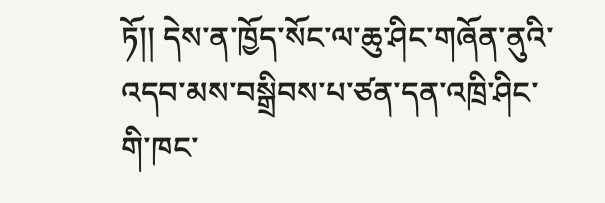ཏོ།། དེས་ན་ཁྱོད་སོང་ལ་ཆུ་ཤིང་གཞོན་ནུའི་འདབ་མས་བསྒྲིབས་པ་ཙན་དན་འཁྲི་ཤིང་གི་ཁང་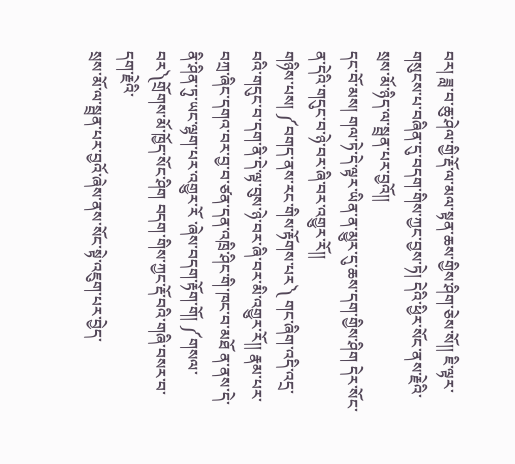བར། ཟླ་བ་ཆུ་ཤེལ་གྱི་རྡོ་ལ་མལ་སྟན་ཆས་གྱིས་ཤིག་ཅེས་སོ།། ཇི་ལྟར་གསུངས་པ་བཞིན་དུ་བདག་གིས་ཀྱང་བྱས་ཏེ། དེའི་ཕྱིར་སོང་ནས་རྗེའི་སྲས་མོ་ཉིད་ལ་སྦྲན་པར་བྱའོ།།
དང་བོ་མས། གལ་ཏེ་དེ་ལྟར་ཡིན་ན་མྱུར་དུ་ཆས་དག་གྱིས་ཤིག དེར་སོང་ན་དེའི་གདུང་བ་ཉེ་བར་ཞི་བར་འགྱུར་རོ།།
གཉིས་པས། ༼བགད་ནས་རང་གིས་རྟོགས་པར༽ གང་ཞིག་འདི་འདྲ་བའི་གདུང་བ་དག་ནི་དེ་ལྟ་བུས་ཉེ་བར་ཞི་བར་མི་འགྱུར་རོ།། རྣམ་པར་བཀྲ་ཞིང་དགའ་བར་བྱ་བ་ཙན་དན་འཁྲི་ཤིང་གི་ཁང་བ་མཐོ ན་ནས་དེ་ནི་ཤིན་ཏུ་ཡང་ལྷག་པར་འགྱུར་རོ ་ཞེས་བདག་རྟོག་གོ། ༼གསལ་བར༽གྲོགས་མོ་ཁྱོད་སོང་ཤིག བདག་གིས་ཀྱང་རྡོ་བའི་གཞི་བསར་བ་དག་རྗེའི་
སྲས་མོ་ལ་སྦྲན་པར་བྱའོ་ཞེས་ནས་སོང་སྟེ་འཇུག་པར་བྱེད་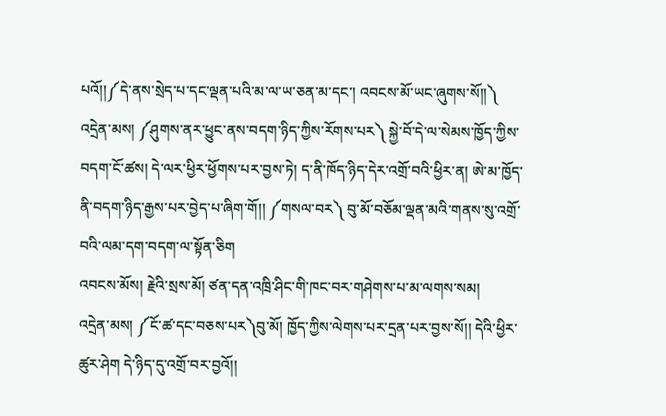པའོ།།༼དེ་ནས་སྲེད་པ་དང་ལྡན་པའི་མ་ལ་ཡ་ཅན་མ་དང་། འབངས་མོ་ཡང་ཞུགས་སོ།།༽
འདྲེན་མས། ༼ཤུགས་ནར་ཕྱུང་ནས་བདག་ཉིད་ཀྱིས་རོགས་པར༽ སྐྱེ་བོ་དེ་ལ་སེམས་ཁྱོད་ཀྱིས་བདག་ངོ་ཚས། དེ་ལར་ཕྱིར་ཕྱོགས་པར་བྱས་ཏེ། ད་ནི་ཁོད་ཉིད་དེར་འགྲོ་བའི་ཕྱིར་ན། ཨེ་མ་ཁྱོད་ནི་བདག་ཉིད་རྒྱས་པར་བྱེད་པ་ཞིག་གོ།། ༼གསལ་བར༽ བུ་མོ་བཅོམ་ལྡན་མའི་གནས་སུ་འགྲོ་བའི་ལམ་དག་བདག་ལ་སྟོན་ཅིག
འབངས་མོས། རྗེའི་སྲས་མོ། ཙན་དན་འཁྲི་ཤིང་གི་ཁང་བར་གཤེགས་པ་མ་ལགས་སམ།
འདྲེན་མས། ༼ངོ་ཚ་དང་བཅས་པར༽བུ་མོ། ཁྱོད་ཀྱིས་ལེགས་པར་དྲན་པར་བྱས་སོ།། དེའི་ཕྱིར་ཚུར་ཤེག དེ་ཉིད་དུ་འགྲོ་བར་བྱའོ།།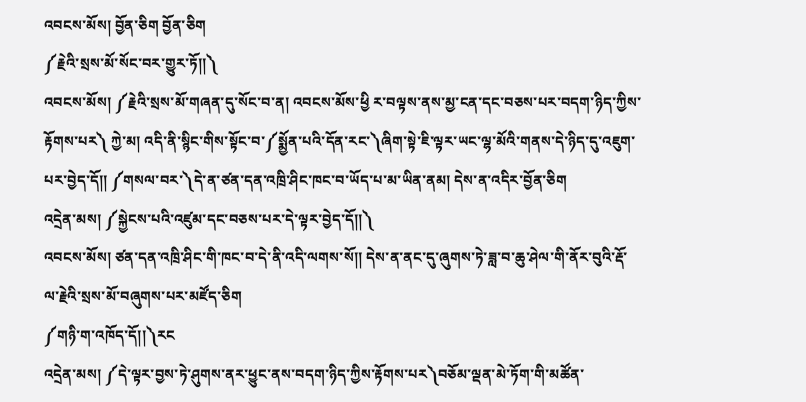འབངས་མོས། བྱོན་ཅིག བྱོན་ཅིག
༼རྗེའི་སྲས་མོ་སོང་བར་གྱུར་ཏོ།།༽
འབངས་མོས། ༼རྗེའི་སྲས་མོ་གཞན་དུ་སོང་བ་ན། འབངས་མོས་ཕྱི ར་བལྟས་ནས་མྱ་ངན་དང་བཅས་པར་བདག་ཉིད་ཀྱིས་རྟོགས་པར༽ ཀྱེ་མ། འདི་ནི་སྙིང་གིས་སྟོང་བ་༼སྨྱོན་པའི་དོན་རང་༽ཞིག་སྟེ་ཇི་ལྟར་ཡང་ལྷ་མོའི་གནས་དེ་ཉིད་དུ་འཇུག་པར་བྱེད་དོ།། ༼གསལ་བར་༽དེ་ན་ཙན་དན་འཁྲི་ཤིང་ཁང་བ་ཡོད་པ་མ་ཡིན་ནམ། དེས་ན་འདིར་བྱོན་ཅིག
འདྲེན་མས། ༼སྐྱེངས་པའི་འཛུམ་དང་བཅས་པར་དེ་ལྟར་བྱེད་དོ།།༽
འབངས་མོས། ཙན་དན་འཁྲི་ཤིང་གི་ཁང་བ་དེ་ནི་འདི་ལགས་སོ།། དེས་ན་ནང་དུ་ཞུགས་ཏེ་ཟླ་བ་ཆུ་ཤེལ་གི་ནོར་བུའི་རྡོ་ལ་རྗེའི་སྲས་མོ་བཞུགས་པར་མཛོད་ཅིག
༼གཉི་ག་འཁོད་དོ།།༽རང
འདྲེན་མས། ༼དེ་ལྟར་བྱས་ཏེ་ཤུགས་ནར་ཕྱུང་ནས་བདག་ཉིད་ཀྱིས་རྟོགས་པར༽བཅོམ་ལྡན་མེ་ཏོག་གི་མཚོན་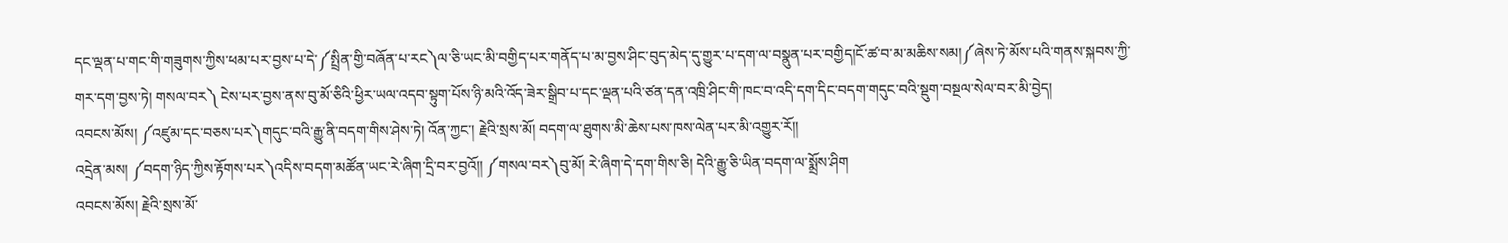དང་ལྡན་པ་གང་གི་གཟུགས་ཀྱིས་ཕམ་པར་བྱས་པ་དེ་༼སྤྲིན་གྱི་བཞོན་པ་རང༽ལ་ཅི་ཡང་མི་བགྱིད་པར་གནོད་པ་མ་བྱས་ཤིང་བུད་མེད་དུ་གྱུར་པ་དག་ལ་བསྣུན་པར་བགྱིད།ངོ་ཚ་བ་མ་མཆིས་སམ།༼ཞེས་ཏེ་མོས་པའི་གནས་སྐབས་ཀྱི་གར་དག་བྱས་ཏེ། གསལ་བར༽ ངེས་པར་བྱས་ནས་བུ་མོ་ཅིའི་ཕྱིར་ཡལ་འདབ་སྟུག་པོས་ཉི་མའི་འོད་ཟེར་སྒྲིབ་པ་དང་ལྡན་པའི་ཙན་དན་འཁྲི་ཤིང་གི་ཁང་བ་འདི་དག་དིང་བདག་གདུང་བའི་སྡུག་བསྔལ་སེལ་བར་མི་བྱེད།
འབངས་མོས། ༼འཛུམ་དང་བཅས་པར༽གདུང་བའི་རྒྱུ་ནི་བདག་གིས་ཤེས་ཏེ། འོན་ཀྱང་། རྗེའི་སྲས་མོ། བདག་ལ་ཐུགས་མི་ཆེས་པས་ཁས་ལེན་པར་མི་འགྱུར་རོ།།
འདྲེན་མས། ༼བདག་ཉིད་ཀྱིས་རྟོགས་པར༽འདིས་བདག་མཚོན་ཡང་རེ་ཞིག་དྲི་བར་བྱའོ།། ༼གསལ་བར༽བུ་མོ། རེ་ཞིག་དེ་དག་གིས་ཅི། དེའི་རྒྱུ་ཅི་ཡིན་བདག་ལ་སྨྲོས་ཤིག
འབངས་མོས། རྗེའི་སྲས་མོ་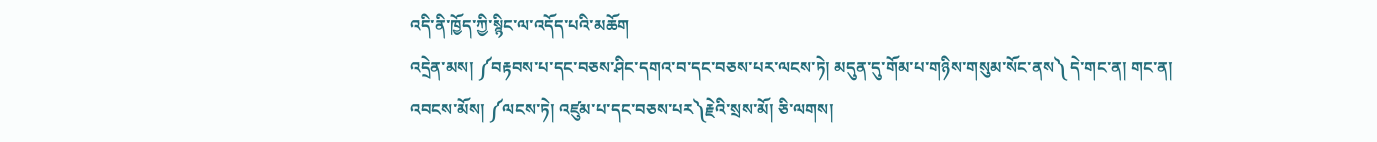འདི་ནི་ཁྱོད་ཀྱི་སྙིང་ལ་འདོད་པའི་མཆོག
འདྲེན་མས། ༼བརྟབས་པ་དང་བཅས་ཤིང་དགའ་བ་དང་བཅས་པར་ལངས་ཏེ། མདུན་དུ་གོམ་པ་གཉིས་གསུམ་སོང་ནས༽ དེ་གང་ན། གང་ན།
འབངས་མོས། ༼ལངས་ཏེ། འཛུམ་པ་དང་བཅས་པར༽རྗེའི་སྲས་མོ། ཅི་ལགས།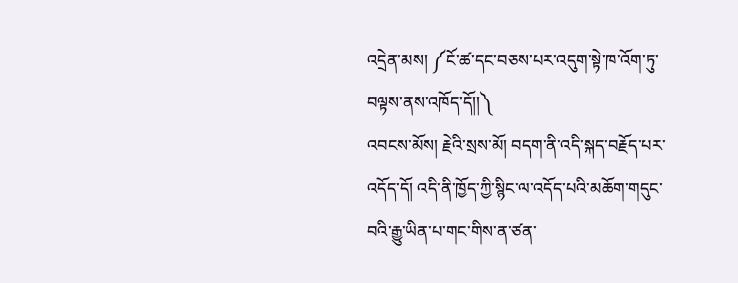འདྲེན་མས། ༼ངོ་ཚ་དང་བཅས་པར་འདུག་སྟེ་ཁ་འོག་ཏུ་བལྟས་ནས་འཁོད་དོ།།༽
འབངས་མོས། རྗེའི་སྲས་མོ། བདག་ནི་འདི་སྐད་བརྗོད་པར་འདོད་དོ། འདི་ནི་ཁྱོད་ཀྱི་སྙིང་ལ་འདོད་པའི་མཆོག་གདུང་བའི་རྒྱུ་ཡིན་པ་གང་གིས་ན་ཙན་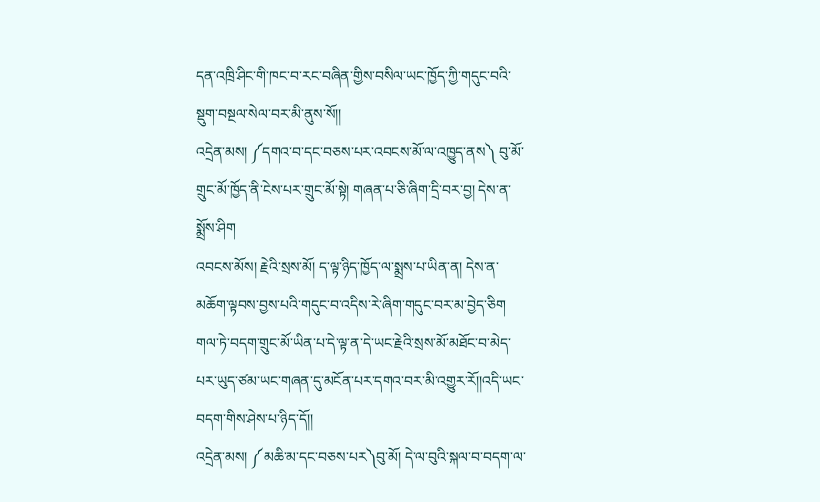དན་འཁྲི་ཤིང་གི་ཁང་བ་རང་བཞིན་གྱིས་བསིལ་ཡང་ཁྱོད་ཀྱི་གདུང་བའི་སྡུག་བསྔལ་སེལ་བར་མི་ནུས་སོ།།
འདྲེན་མས། ༼དགའ་བ་དང་བཅས་པར་འབངས་མོ་ལ་འཁྱུད་ནས༽ བུ་མོ་གྲུང་མོ་ཁྱོད་ནི་ངེས་པར་གྲུང་མོ་སྟེ། གཞན་པ་ཅི་ཞིག་དྲི་བར་བྱ། དེས་ན་སྨྲོས་ཤིག
འབངས་མོས། རྗེའི་སྲས་མོ། ད་ལྟ་ཉིད་ཁྱོད་ལ་སྨྲས་པ་ཡིན་ན། དེས་ན་མཆོག་ལྟབས་བྱས་པའི་གདུང་བ་འདིས་རེ་ཞིག་གདུང་བར་མ་བྱེད་ཅིག གལ་ཏེ་བདག་གྲུང་མོ་ཡིན་པ་དེ་ལྟ་ན་དེ་ཡང་རྗེའི་སྲས་མོ་མཐོང་བ་མེད་པར་ཡུད་ཙམ་ཡང་གཞན་དུ་མངོན་པར་དགའ་བར་མི་འགྱུར་རོ།།འདི་ཡང་བདག་གིས་ཤེས་པ་ཉིད་དོ།།
འདྲེན་མས། ༼མཆི་མ་དང་བཅས་པར༽བུ་མོ། དེ་ལ་བུའི་སྐལ་བ་བདག་ལ་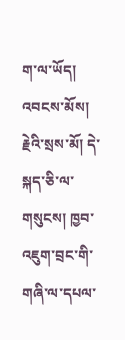ག་ལ་ཡོད།
འབངས་མོས། རྗེའི་སྲས་མོ། དེ་སྐད་ཅི་ལ་གསུངས། ཁྱབ་འཇུག་བྲང་གི་གཞི་ལ་དཔལ་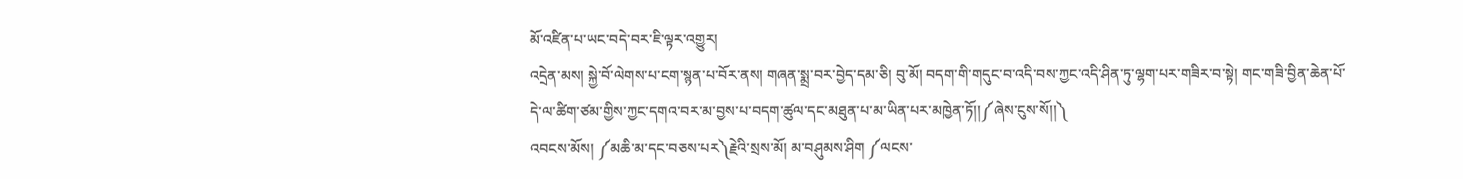མོ་འཛིན་པ་ཡང་བདེ་བར་ཇི་ལྟར་འགྱུར།
འདྲེན་མས། སྐྱེ་བོ་ལེགས་པ་ངག་སྙན་པ་བོར་ནས། གཞན་སྨྲ་བར་བྱེད་དམ་ཅི། བུ་མོ། བདག་གི་གདུང་བ་འདི་བས་ཀྱང་འདི་ཤིན་ཏུ་ལྷག་པར་གཟིར་བ་སྟེ། གང་གཟི་བྱིན་ཆེན་པོ་དེ་ལ་ཚིག་ཙམ་གྱིས་ཀྱང་དགའ་བར་མ་བྱས་པ་བདག་ཚུལ་དང་མཐུན་པ་མ་ཡིན་པར་མཁྱེན་ཏོ།།༼ཞེས་ངུས་སོ།།༽
འབངས་མོས། ༼མཆི་མ་དང་བཅས་པར༽རྗེའི་སྲས་མོ། མ་བཤུམས་ཤིག ༼ལངས་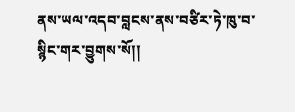ནས་ཡལ་འདབ་བླངས་ནས་བཙིར་ཏེ་ཁུ་བ་སྙིང་གར་བྱུགས་སོ།།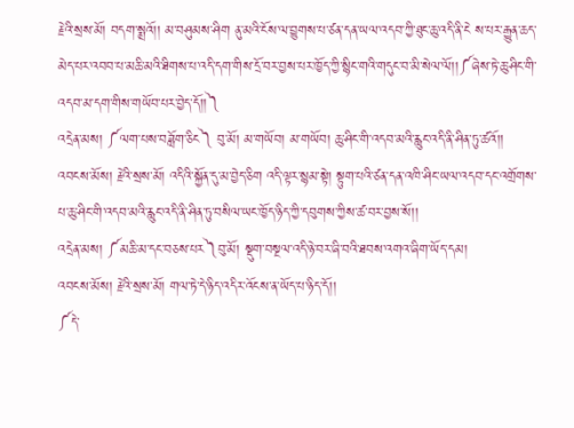རྗེའི་སྲས་མོ། བདག་སྨྲའོ།། མ་བཤུམས་ཤིག ནུ་མའི་ངོས་ལ་བྱུགས་པ་ཙན་དན་ཡལ་འདབ་ཀྱི་ཐུང་ཆུ་འདི་ནི་ངེ ས་པར་རྒྱུན་ཆད་མེད་པར་འབབ་པ་མཆི་མའི་ཐིགས་པ་འདི་དག་གིས་དྲོ་བར་བྱས་པར་ཁྱོད་ཀྱི་སྙིང་གའི་གདུང་བ་མི་སེལ་ལོ།།༼ཞེས་ཏེ་ཆུ་ཤིང་གི་འདབ་མ་དག་གིས་གཡོབ་པར་བྱེད་དོ།།༽
འདྲེན་མས། ༼ལག་པས་བཟློག་ཅིང༽ བུ་མོ། མ་གཡོབ། མ་གཡོབ། ཆུ་ཤིང་གི་འདབ་མའི་རླུང་འདི་ནི་ཤིན་ཏུ་ཚའོ།།
འབངས་མོས། རྗེའི་སྲས་མོ། འདིའི་སྐྱོན་དུ་མ་བྱེད་ཅིག འདི་ལྟར་སྙམ་སྟེ། སྟུག་པའི་ཙན་དན་འཁི་ཤིང་ཡལ་འདབ་དང་འགྲོགས་པ་ཆུ་ཤིང་གི་འདབ་མའི་རླུང་འདི་ནི་ཤིན་ཏུ་བསིལ་ཡང་ཁྱོད་ཉིད་ཀྱི་དབུགས་ཀྱིས་ཚ་བར་བྱས་སོ།།
འདྲེན་མས། ༼མཆི་མ་དང་བཅས་པར༽བུ་མོ། སྡུག་བསྔལ་འདི་ཉེ་བར་ཞི་བའི་ཐབས་འགའ་ཞིག་ཡོད་དམ།
འབངས་མོས། རྗེའི་སྲས་མོ། གལ་ཏེ་དེ་ཉིད་འདིར་འོངས་ན་ཡོད་པ་ཉིད་དོ།།
༼དེ་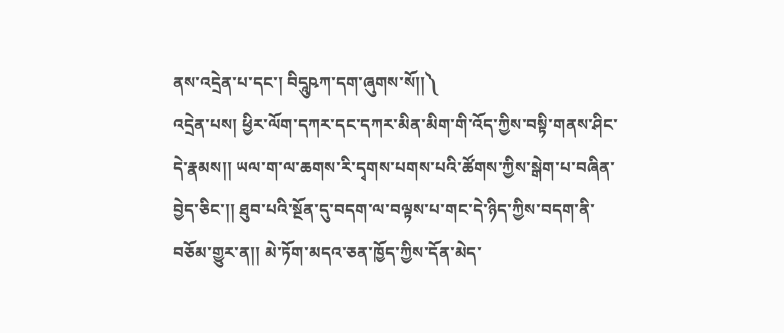ནས་འདྲེན་པ་དང་། བིདཱུཥཀ་དག་ཞུགས་སོ།།༽
འདྲེན་པས། ཕྱིར་ལོག་དཀར་དང་དཀར་མིན་མིག་གི་འོད་ཀྱིས་བསྟི་གནས་ཤིང་དེ་རྣམས།། ཡལ་ག་ལ་ཆགས་རི་དྭགས་པགས་པའི་ཚོགས་ཀྱིས་སྒེག་པ་བཞིན་བྱེད་ཅིང་།། ཐུབ་པའི་སྔོན་དུ་བདག་ལ་བལྟས་པ་གང་དེ་ཉིད་ཀྱིས་བདག་ནི་བཅོམ་གྱུར་ན།། མེ་ཏོག་མདའ་ཅན་ཁྱོད་ཀྱིས་དོན་མེད་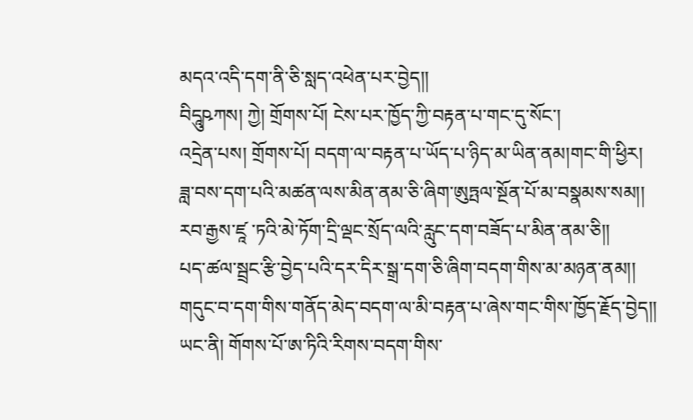མདའ་འདི་དག་ནི་ཅི་སླད་འཕེན་པར་བྱེད།།
བིདཱུཥཀས། ཀྱེ། གྲོགས་པོ། ངེས་པར་ཁྱོད་ཀྱི་བརྟན་པ་གང་དུ་སོང་།
འདྲེན་པས། གྲོགས་པོ། བདག་ལ་བརྟན་པ་ཡོད་པ་ཉིད་མ་ཡིན་ནམ།གང་གི་ཕྱིར།
ཟླ་བས་དག་པའི་མཚན་ལས་མིན་ནམ་ཅི་ཞིག་ཨུཏྤལ་སྔོན་པོ་མ་བསྣམས་སམ།།
རབ་རྒྱས་ཛཱ ་ཏའི་མེ་ཏོག་དྲི་ལྡང་སྲོད་ལའི་རླུང་དག་བཟོད་པ་མིན་ནམ་ཅི།།
པད་ཚལ་སྦྲང་རྩི་བྱེད་པའི་དར་དིར་སྒྲ་དག་ཅི་ཞིག་བདག་གིས་མ་མཉན་ནམ།།
གདུང་བ་དག་གིས་གནོད་མེད་བདག་ལ་མི་བརྟན་པ་ཞེས་གང་གིས་ཁྱོད་རྗོད་བྱེད།།
ཡང་ནི། གོགས་པོ་ཨ་ཏིའི་རིགས་བདག་གིས་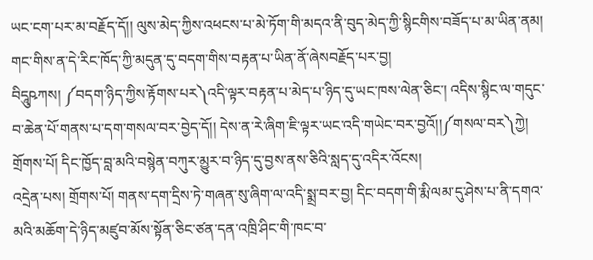ཡང་ངག་པར་མ་བརྗོད་དོ།། ལུས་མེད་ཀྱིས་འཕངས་པ་མེ་ཏོག་གི་མདའ་ནི་བུད་མེད་ཀྱི་སྙིངགིས་བཟོད་པ་མ་ཡིན་ནམ། གང་གིས་ན་དེ་རིང་ཁོད་ཀྱི་མདུན་དུ་བདག་གིས་བརྟན་པ་ཡིན་ནོ་ཞེསབརྗོད་པར་བྱ།
བིདཱུཥཀས། ༼བདག་ཉིད་ཀྱིས་རྟོགས་པར༽འདི་ལྟར་བརྟན་པ་མེད་པ་ཉིད་དུ་ཡང་ཁས་ལེན་ཅིང་། འདིས་སྙིང་ལ་གདུང་བ་ཆེན་པོ་གནས་པ་དག་གསལ་བར་བྱེད་དོ།། དེས་ན་རེ་ཞིག་ཇི་ལྟར་ཡང་འདི་གཡེང་བར་བྱའོ།།༼གསལ་བར༽ཀྱེ། གྲོགས་པོ། དིང་ཁྱོད་བླ་མའི་བསྙེན་བཀུར་མྱུར་བ་ཉིད་དུ་བྱས་ནས་ཅིའི་སླད་དུ་འདིར་འོངས།
འདྲེན་པས། གྲོགས་པོ། གནས་དག་དྲིས་ཏེ་གཞན་སུ་ཞིག་ལ་འདི་སྨྲ་བར་བྱ། དིང་བདག་གི་རྨི་ལམ་དུ་ཤེས་པ་ནི་དགའ་མའི་མཆོག་དེ་ཉིད་མཛུབ་མོས་སྟོན་ཅིང་ཙན་དན་འཁྲི་ཤིང་གི་ཁང་བ་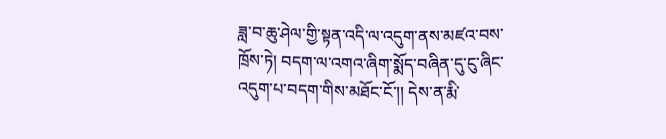ཟླ་བ་ཆུ་ཤེལ་གྱི་སྟན་འདི་ལ་འདུག་ནས་མཛའ་བས་ཁྲོས་ཏེ། བདག་ལ་འགའ་ཞིག་སྨོད་བཞིན་དུ་ངུ་ཞིང་འདུག་པ་བདག་གིས་མཐོང་ངོ་།། དེས་ན་རྨི་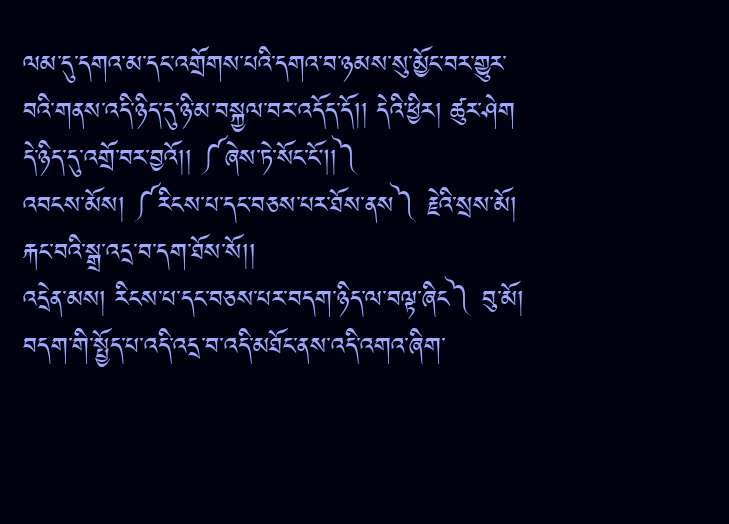ལམ་དུ་དགའ་མ་དང་འགྲོགས་པའི་དགའ་བ་ཉམས་སུ་མྱོང་བར་གྱུར་བའི་གནས་འདི་ཉིད་དུ་ཉི་མ་བསྐྱལ་བར་འདོད་དོ།། དེའི་ཕྱིར། ཚུར་ཤེག དེ་ཉིད་དུ་འགྲོ་བར་བྱའོ།། ༼ཞེས་ཏེ་སོང་ངོ།།༽
འབངས་མོས། ༼རིངས་པ་དང་བཅས་པར་ཐོས་ནས༽ རྗེའི་སྲས་མོ། རྐང་བའི་སྒྲ་འདྲ་བ་དག་ཐོས་སོ།།
འདྲེན་མས། རིངས་པ་དང་བཅས་པར་བདག་ཉིད་ལ་བལྟ་ཞིང༽ བུ་མོ། བདག་གི་སྤྱོད་པ་འདི་འདྲ་བ་འདི་མཐོང་ནས་འདི་འགའ་ཞིག་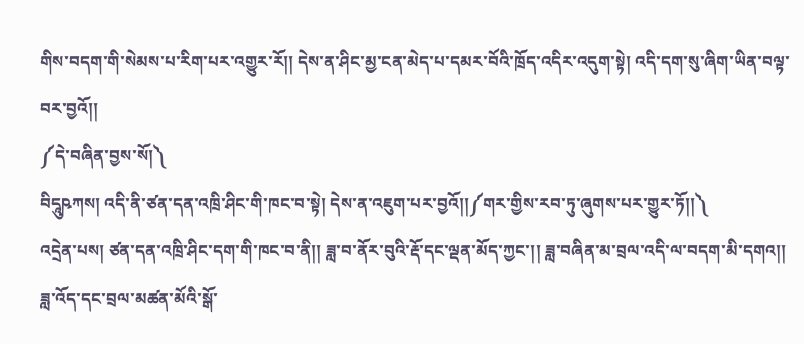གིས་བདག་གི་སེམས་པ་རིག་པར་འགྱུར་རོ།། དེས་ན་ཤིང་མྱ་ངན་མེད་པ་དམར་བོའི་ཁྲོད་འདིར་འདུག་སྟེ། འདི་དག་སུ་ཞིག་ཡིན་བལྟ་བར་བྱའོ།།
༼དེ་བཞིན་བྱས་སོ།༽
བིདཱུཥཀས། འདི་ནི་ཙན་དན་འཁྲི་ཤིང་གི་ཁང་བ་སྟེ། དེས་ན་འཇུག་པར་བྱའོ།།༼གར་གྱིས་རབ་ཏུ་ཞུགས་པར་གྱུར་ཏོ།།༽
འདྲེན་པས། ཙན་དན་འཁྲི་ཤིང་དག་གི་ཁང་བ་ནི།། ཟླ་བ་ནོར་བུའི་རྡོ་དང་ལྡན་མོད་ཀྱང་།། ཟླ་བཞིན་མ་བྲལ་འདི་ལ་བདག་མི་དགའ།། ཟླ་འོད་དང་བྲལ་མཚན་མོའི་སྒོ་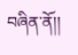བཞིན་ནོ།།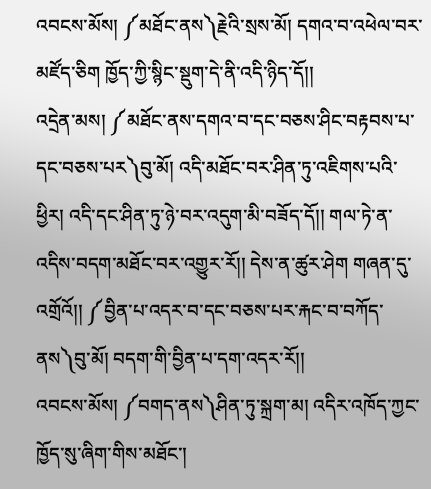འབངས་མོས། ༼མཐོང་ནས༽རྗེའི་སྲས་མོ། དགའ་བ་འཕེལ་བར་མཛོད་ཅིག ཁྱོད་ཀྱི་སྙིང་སྡུག་དེ་ནི་འདི་ཉིད་དོ།།
འདྲེན་མས། ༼མཐོང་ནས་དགའ་བ་དང་བཅས་ཤིང་བརྟབས་པ་དང་བཅས་པར༽བུ་མོ། འདི་མཐོང་བར་ཤིན་ཏུ་འཇིགས་པའི་ཕྱིར། འདི་དང་ཤིན་ཏུ་ཉེ་བར་འདུག་མི་བཟོད་དོ།། གལ་ཏེ་ན་འདིས་བདག་མཐོང་བར་འགྱུར་རོ།། དེས་ན་ཚུར་ཤེག གཞན་དུ་འགྲོའོ།། ༼བྱིན་པ་འདར་བ་དང་བཅས་པར་རྐང་བ་བཀོད་ནས༽བུ་མོ། བདག་གི་བྱིན་པ་དག་འདར་རོ།།
འབངས་མོས། ༼བགད་ནས༽ཤིན་ཏུ་སྐྲག་མ། འདིར་འཁོད་ཀྱང་ཁྱོད་སུ་ཞིག་གིས་མཐོང་།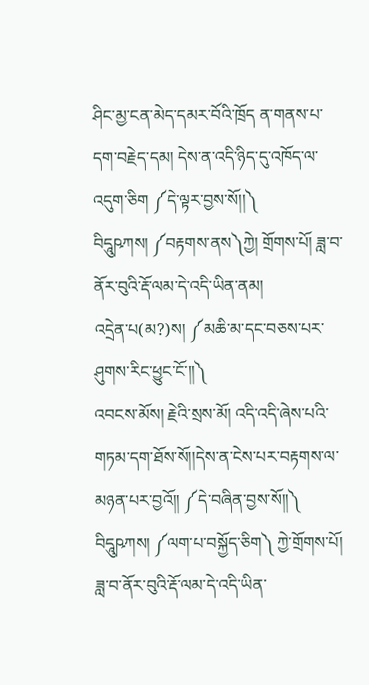ཤིང་མྱ་ངན་མེད་དམར་བོའི་ཁྲོད ན་གནས་པ་དག་བརྗེད་དམ། དེས་ན་འདི་ཉིད་དུ་འཁོད་ལ་འདུག་ཅིག ༼དེ་ལྟར་བྱས་སོ།།༽
བིདཱུཥཀས། ༼བརྟགས་ནས༽ཀྱེ། གྲོགས་པོ། ཟླ་བ་ནོར་བུའི་རྡོ་ལམ་དེ་འདི་ཡིན་ནམ།
འདྲེན་པ(མ?)ས། ༼མཆི་མ་དང་བཅས་པར་ཤུགས་རིང་ཕྱུང་ངོ་།།༽
འབངས་མོས། རྗེའི་སྲས་མོ། འདི་འདི་ཞེས་པའི་གཏམ་དག་ཐོས་སོ།།དེས་ན་ངེས་པར་བརྟགས་ལ་མཉན་པར་བྱའོ།། ༼དེ་བཞིན་བྱས་སོ།།༽
བིདཱུཥཀས། ༼ལག་པ་བསྐྱོད་ཅིག༽ ཀྱེ་གྲོགས་པོ། ཟླ་བ་ནོར་བུའི་རྡོ་ལམ་དེ་འདི་ཡིན་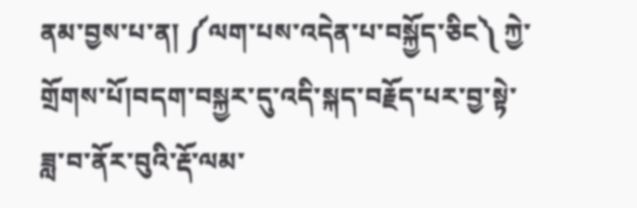ནམ་བྱས་པ་ན། ༼ལག་པས་འདེན་པ་བསྐྱོད་ཅིང༽ ཀྱེ་གྲོགས་པོ།བདག་བསྐྱར་དུ་འདི་སྐད་བརྗོད་པར་བྱ་སྟེ་ཟླ་བ་ནོར་བུའི་རྡོ་ལམ་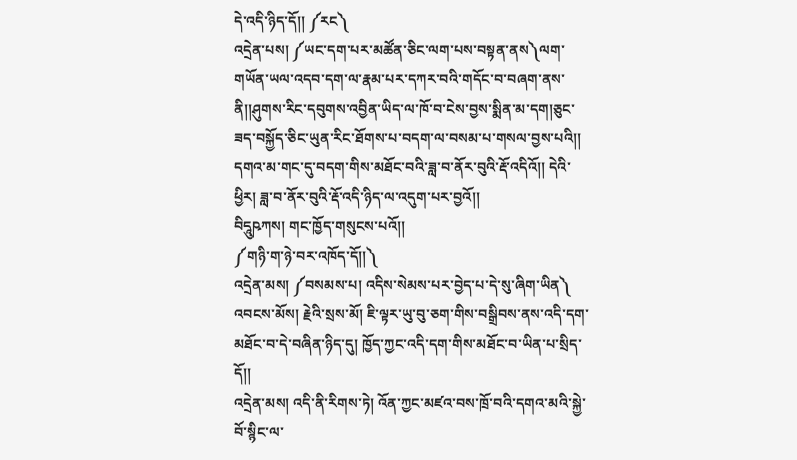དེ་འདི་ཉིད་དོ།། ༼རང༽
འདྲེན་པས། ༼ཡང་དག་པར་མཚོན་ཅིང་ལག་པས་བསྟན་ནས༽ལག་གཡོན་ཡལ་འདབ་དག་ལ་རྣམ་པར་དཀར་བའི་གདོང་བ་བཞག་ནས་ནི།།ཤུགས་རིང་དབུགས་འབྱིན་ཡིད་ལ་ཁོ་བ་ངེས་བྱས་སྨིན་མ་དག།ཅུང་ཟད་བསྐྱོད་ཅིང་ཡུན་རིང་ཐོགས་པ་བདག་ལ་བསམ་པ་གསལ་བྱས་པའི།། དགའ་མ་གང་དུ་བདག་གིས་མཐོང་བའི་ཟླ་བ་ནོར་བུའི་རྡོ་འདིའོ།། དེའི་ཕྱིར། ཟླ་བ་ནོར་བུའི་རྡོ་འདི་ཉིད་ལ་འདུག་པར་བྱའོ།།
བིདཱུཥཀས། གང་ཁྱོད་གསུངས་པའོ།།
༼གཉི་ག་ཉེ་བར་འཁོད་དོ།།༽
འདྲེན་མས། ༼བསམས་པ། འདིས་སེམས་པར་བྱེད་པ་དེ་སུ་ཞིག་ཡིན༽
འབངས་མོས། རྗེའི་སྲས་མོ། ཇི་ལྟར་ཡུ་བུ་ཅག་གིས་བསྒྲིབས་ནས་འདི་དག་མཐོང་བ་དེ་བཞིན་ཉིད་དུ། ཁྱོད་ཀྱང་འདི་དག་གིས་མཐོང་བ་ཡིན་པ་སྲིད་དོ།།
འདྲེན་མས། འདི་ནི་རིགས་ཏེ། འོན་ཀྱང་མཛའ་བས་ཁྲོ་བའི་དགའ་མའི་སྐྱེ་བོ་སྙིང་ལ་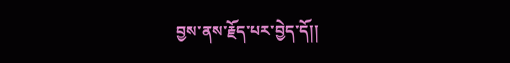བྱས་ནས་རྗོད་པར་བྱེད་དོ།།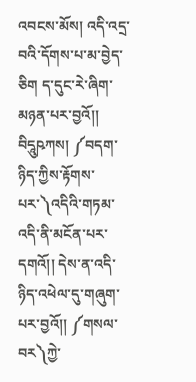འབངས་མོས། འདི་འདྲ་བའི་དོགས་པ་མ་བྱེད་ཅིག ད་དུང་རེ་ཞིག་མཉན་པར་བྱའོ།།
བིདཱུཥཀས། ༼བདག་ཉིད་ཀྱིས་རྟོགས་པར་༽འདིའི་གཏམ་འདི་ནི་མངོན་པར་དགའོ།། དེས་ན་འདི་ཉིད་འཕེལ་དུ་གཞུག་པར་བྱའོ།། ༼གསལ་བར༽ཀྱེ་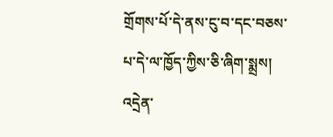གྲོགས་པོ་དེ་ནས་ངུ་བ་དང་བཅས་པ་དེ་ལ་ཁྱོད་ཀྱིས་ཅི་ཞིག་སྨྲས།
འདྲེན་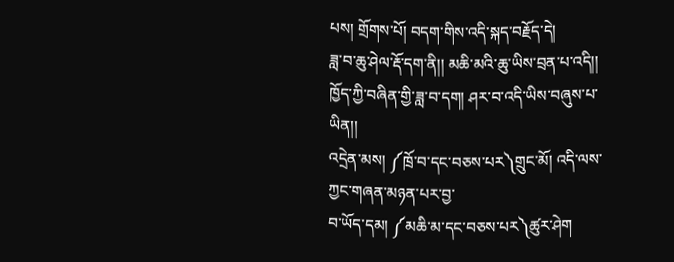པས། གྲོགས་པོ། བདག་གིས་འདི་སྐད་བརྗོད་དེ།
ཟླ་བ་ཆུ་ཤེལ་རྡོ་དག་ནི།། མཆི་མའི་ཆུ་ཡིས་བྲན་པ་འདི།།
ཁྱོད་ཀྱི་བཞིན་གྱི་ཟླ་བ་དག། ཤར་བ་འདི་ཡིས་བཞུས་པ་ཡིན།།
འདྲེན་མས། ༼ཁྲོ་བ་དང་བཅས་པར༽གྲུང་མོ། འདི་ལས་ཀྱང་གཞན་མཉན་པར་བྱ་
བ་ཡོད་དམ། ༼མཆི་མ་དང་བཅས་པར༽ཚུར་ཤེག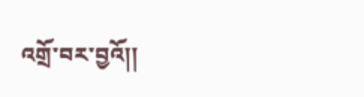འགྲོ་བར་བྱའོ།།